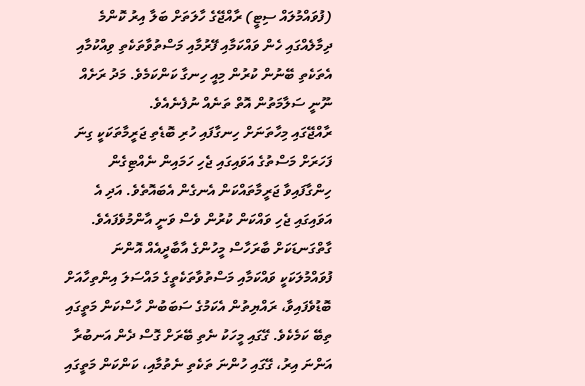(ފުވައްމުލައް ސިޓީ) ރާއްޖޭގެ ހާލަތަށް ބަލާ އިރު ކޮންމެ ދިމާލެއްގައި ހެން ވައްކަމާއި ފޭރުމާއި މަސްތުވާތަކެތި ވިއްކުމާއި އެތަކެތި ބޭނުން ކުރުން މިއީ ހިނގާ ކަންކަމެވެ. މަދު ރަށެއް ނޫނީ ސަލާމަތުން އޮތް ތަނެއް ނުފެނެއެވެ.
ރާއްޖޭގައި މިހާތަނަށް ހިނގާފައި ހުރި ބޮޑެތި ޖަރީމާތަކަކީ ގިނަ ފަހަރަށް މަސްތުގެ އަވައިގައި ޖެހި ހަމައިން ނެއްޓިގެން ހިންގާފައިވާ ޖަރީމާތައްކަން އެނގެން އެބައޮތެވެ. އަދި އެ އަވައިގައި ޖެހި ވައްކަން ކުރުން ވެސް ވަނީ އާންމުވެފައެވެ.
ގާތްގަނޑަކަށް ބާރަހާސް މީހުންގެ އާބާދީއެއް އޮންނަ ފުވައްމުލަކަކީ ވައްކަމާއި މަސްތުވާތަކެތީގެ މައްސަލަ އިންތިހާއަށް ބޮޑުވެފައިވާ، ރައްޔިތުން އެކަމުގެ ސަބަބުން ހާސްކަން މަތީގައި ތިބޭ ކަމެކެވެ. ގޭގައި މީހަކު ނެތި ބޭރަށް ގޮސް ދެން އަނބުރާ އަންނަ އިރު، ގޭގައި ހުންނަ ތަކެތި ނެތުމާއި، ކަންކަން މަތީގައި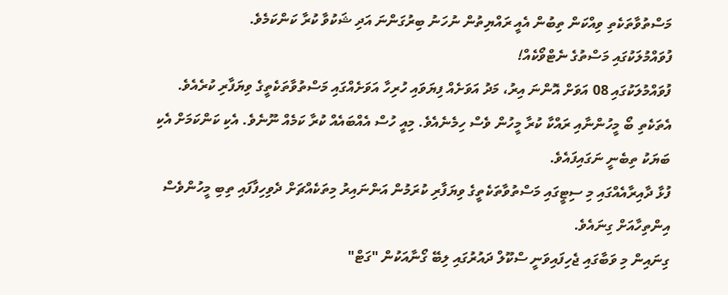މަސްތުވާތަކެތި ވިއްކަން ތިބުން އެއީ ރައްޔިތުން ނުހަނު ބިރުގަންނަ އަދި ޝަކުވާ ކުރާ ކަންކަމެވެ.
ފުވައްމުލަކުގައި މަސްތުގެ ނެޓްވޯކެއް!
ފުވައްމުލަކުގައި 08 އަވަށް އޮންނަ އިރު، މަދު އަވަށެއް ފިޔަވައި ހުރިހާ އަވަށެއްގައި މަސްތުވާތަކެތީގެ ވިޔަފާރި ކުރެއެވެ. އެތަކެތި ބޯ މީހުންނާއި ރައްކާ ކުރާ މީހުން ވެސް ހިމެނެއެވެ. މިއީ ހުސް އެއްބައެއް ކުރާ ކަމެއް ނޫނެވެ. އެކި ކަންކަމަށް އެކި ބަޔަކު ތިބެނީ ނަގައިފައެވެ.
ފުޅާ ދާއިރާއެއްގައި މި ސިޓީގައި މަސްތުވާތަކެތީގެ ވިޔަފާރި ކުރަމުން އަންނައިރު މިތަކެއްޗަށް ދެވިހިފާފައި ތިބި މީހުންވެސް އިންތިހާއަށް ގިނައެވެ.
ގިނައިން މި ވަބާގައި ޖެހިފައިވަނީ ސްކޫލް ދައުރުގައި ލިބޭ ގޯނާއަކުން "ގަޓް"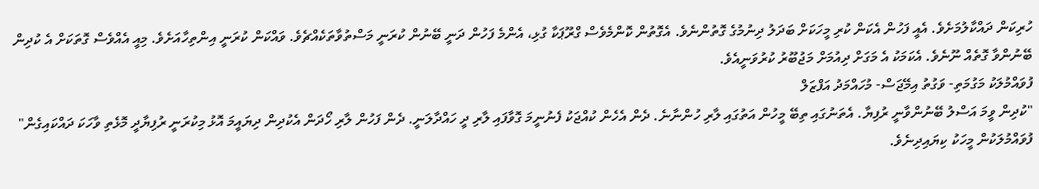ހުރިކަން ދައްކާލުމަށެވެ. އެއީ ފަހުން އެކަން ކުރި މީހަކަށް ބަދަލު ދިނުމުގެ ގޮތުންނެވެ. އެގޮތުން ކޮންމެވެސް ގްރޫޕަކާ ގުޅި، އެންމެ ފަހުން ދަނީ ބޭނުން ކުރަނީ މަސްތުވާތަކެއްޗެވެ. ވައްކަން ކުރަނީ އިންތިހާއަށެވެ. މިއީ އެއްވެސް ގޮތަކަށް އެ ކުދިން ބޭނުންވާ ގޮތެއް ނޫނެވެ. އެކަމަކު އެ މަގަށް ދިއުމަށް މަޖުބޫރު ކުރުވަނީއެވެ.
ފުވައްމުލަކު މަގުމަތި- ވަގުތު އިމޭޖަސް- މުހައްމަދު އަފްޒަލް
"ކުދިން ވީމަ އަސްލު ބޭނުންވާނީ ރުފިޔާ. އެތަނުގައި ތިބޭ މީހުން އަތުގައި ލާރި ހުންނާނެ. ދެން އެހެން ކުއްޖަކު ފެނުނީމަ ގޮވާފައި ލާރި ދީ ހައްދާލަނީ. ދެން ފަހުން ލާރި ހޯދަން އެކުދިން ދިޔައީމަ އޮޅު މިކުރަނީ ރުފިޔާދީ މޮޅެތި ވާހަކަ ދައްކައިގެން" ފުވައްމުލަކުން މީހަކު ކިޔައިދިނެވެ.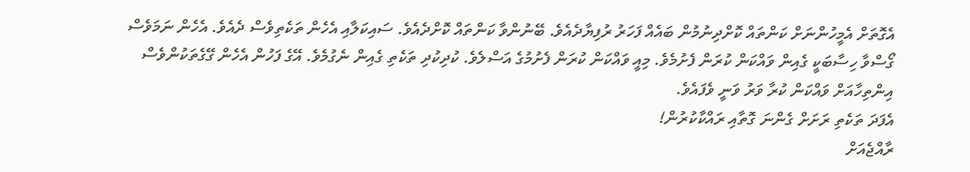އެގޮތަށް އެމީހުންނަށް ކަންތައް ކޮށްދިނުމުން ބައެއް ފަހަރު ރުފިޔާދެއެވެ. ބޭނުންވާ ކަންތައް ކޮށްދެއެވެ. ސައިކަލާއި އެހެން ތަކެތިވެސް ދެއެވެ. އެހެން ނަމަވެސް ގޯސްވާ ހިސާބަކީ ގެއިން ވައްކަން ކުރަން ފެށުމެވެ. މިއީ ވައްކަން ކުރަން ފެށުމުގެ އަސްލެވެ. ކުދިކުދި ތަކެތި ގެއިން ނެގުމެވެ. އޭގެ ފަހުން އެހެން ގޭގެތަކުންވެސް އިންތިހާއަށް ވައްކަން ކުރާ ވަރު ވަނީ ވެފައެވެ.
އެފަދަ ތަކެތި ރަށަށް ގެންނަ ގޮތާއި ރައްކާކުރުން!
ރާއްޖެއަށް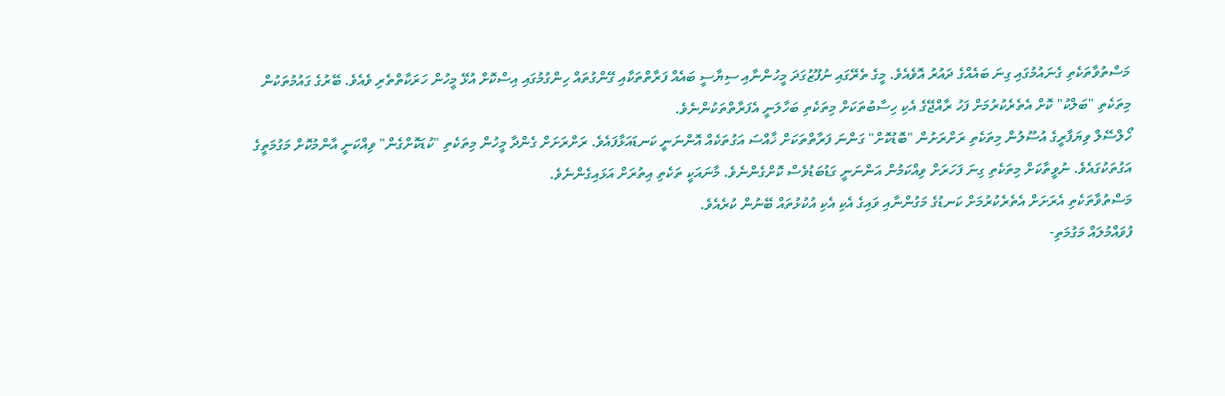މަސްތުވާތަކެތި ގެނައުމުގައި ގިނަ ބައެއްގެ ދައުރު އޮވެއެވެ. މީގެ ތެރޭގައި ނުފޫޒުގަދަ މީހުންނާއި ސިޔާސީ ބައެއް ފަރާތްތަކާއި ގޭންގުތައް ހިންގުމުގައި އިސްކޮށް އުޅޭ މީހުން ހަރަކާތްތެރި ވެއެވެ. ބޭރުގެ ގައުމުތަކުން މިތަކެތި "ބަލްކު" ކޮށް އެތެރެކުރުމަށް ފަހު ރާއްޖޭގެ އެކި ހިސާބުތަކަށް މިތަކެތި ބަހާލަނީ އެފަރާތްތަކުންނެވެ.
ހޯލްސޭލް ވިޔަފާރީގެ އުސޫލުން މިތަކެތި ރަށްރަށުން "ބޮޑުކޮށް" ގަންނަ ފަރާތްތަކަށް ޚާއްސަ އަގުތަކެއް އޮންނަނީ ކަނޑައަޅާފައެވެ. ރަށްރަށަށް ގެންދާ މީހުން މިތަކެތި "ކުޑަކޮށްގެން" ވިއްކަނީ އާންމުކޮށް މަގުމަތީގެ އަގުތަކުގައެވެ. ނުވީތާކަށް މިތަކެތި ގިނަ ފަހަރަށް ވިއްކަމުން އަންނަނީ ގަޑުބަޑުވެސް ކޮށްގެންނެވެ. މާނައަކީ ތަކެތި އިތުރަށް އަޅައިގެންނެވެ.
މަސްތުވާތަކެތި އެރަށަށް އެތެރެކުރުމަށް ކަނޑުގެ މަގުންނާއި ވައިގެ އެކި އެކި އުކުޅުތައް ބޭނުން ކުރެއެވެ.
ފުވައްމުލައް މަގުމަތި-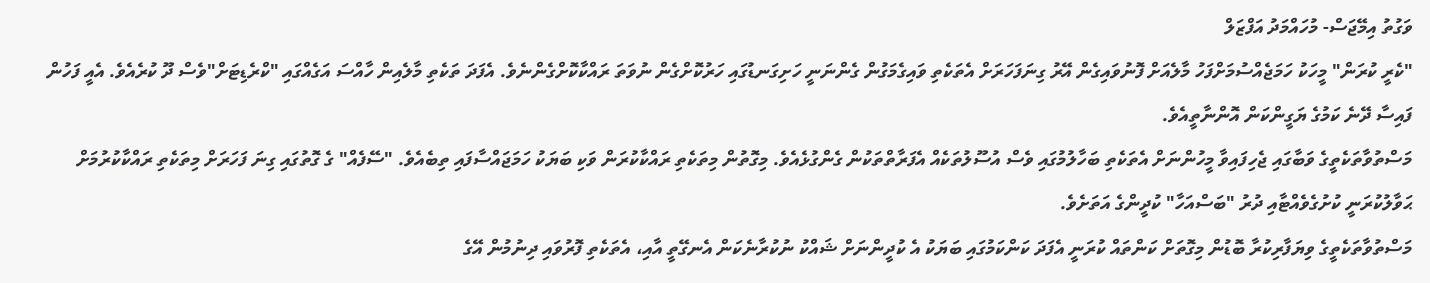ވަގުތު އިމޭޖަސް- މުހައްމަދު އަފްޒަލް
"ކެރީ ކުރަން" މީހަކު ހަމަޖެއްސުމަށްފަހު މާލެއަށް ފޮނުވައިގެން އޭރު ގިނަފަހަރަށް އެތަކެތި ވައިގެމަގުން ގެންނަނީ ހަށިގަނޑުގައި ހަރުކޮށްގެން ނުވަތަ ރައްކާކޮށްގެންނެވެ. އެފަދަ ތަކެތި މާލެއިން ހާއްސަ އަގެއްގައި "ކްރެޑިޓަށް"ވެސް ދޫ ކުރެއެވެ. އެއީ ފަހުން ފައިސާ ދޭނެ ކަމުގެ ޔަގީންކަން އޮންނާތީއެވެ.
މަސްތުވާތަކެތީގެ ވަބާގައި ޖެހިފައިވާ މީހުންނަށް އެތަކެތި ބަހާލުމުގައި ވެސް އުސޫލުތަކެއް އެފަރާތްތަކުން ގެންގުޅެއެވެ. މިގޮތުން މިތަކެތި ރައްކާކުރަން ވަކި ބަޔަކު ހަމަޖައްސާފައި ތިބެއެވެ. "ސޭފެއް" ގެ ގޮތުގައި ގިނަ ފަހަރަށް މިތަކެތި ރައްކާކުރުމަށް ޙަވާލުކުރަނީ ކުށުގެވެއްޓާއި ދުރު "ބަސްއަހާ" ކުދީންގެ އަތަށެވެ.
މަސްތުވާތަކެތީގެ ވިޔަފާރިކުރާ ބޮޑުން މިގޮތަށް ކަންތައް ކުރަނީ އެފަދަ ކަންކަމުގައި ބަޔަކު އެ ކުދީންނަށް ޝައްކު ނުކުރާނެކަން އެނގޭތީ އާއި، އެތަކެތި ފޮރުވައި ދިނުމުން އޭގެ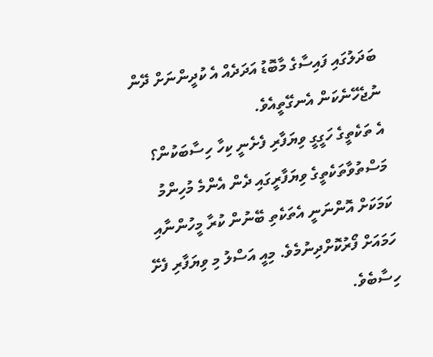ބަދަލުގައި ފައިސާގެ މާބޮޑު އަދަދެއް އެ ކުދީންނަށް ދޭން ނުޖެހޭނެކަން އެނގޭތީއެވެ.
އެ ތަކެތީގެ ހަގީގީ ވިޔަފާރި ފެށެނީ ކިހާ ހިސާބަކުން؟
މަސްތުވާތަކެތީގެ ވިޔަފާރީގައި ދެން އެންމެ މުހިންމު ކަމަކަށް އޮންނަނީ އެތަކެތި ބޭނުން ކުރާ މީހުންނާއި ހަމައަށް ފޯރުކޮށްދިނުމެވެ. މިއީ އަސްލު މި ވިޔަފާރި ފެށޭ ހިސާބެވެ.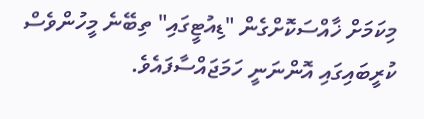މިކަމަށް ޚާއްސަކޮށްގެން "ޑިއުޓީގައި" ތިބޭނެ މީހުންވެސް ކުރީބައިގައި އޮންނަނީ ހަމަޖައްސާފައެވެ.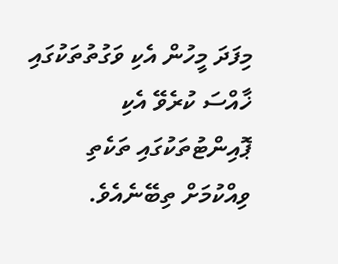މިފަދަ މީހުން އެކި ވަގުތުތަކުގައި ޚާއްސަ ކުރެވޭ އެކި ޕޮއިންޓުތަކުގައި ތަކެތި ވިއްކުމަށް ތިބޭނެއެވެ.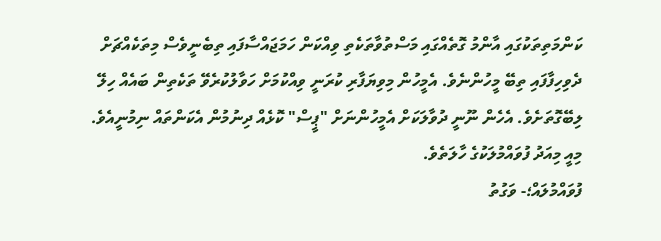ކަންމަތިތަކުގައި އާންމު ގޮތެއްގައި މަސްތުވާތަކެތި ވިއްކަން ހަމަޖައްސާފައި ތިބެނީވެސް މިތަކެއްޗަށް ދެވިހިފާފައި ތިބޭ މީހުންނެވެ. އެމީހުން މިވިޔަފާރި ކުރަނީ ވިއްކުމަށް ހަވާލުކުރެވޭ ތަކެތިން ބައެއް ހިލޭ ލިބޭގޮތަށެވެ. އެހެން ނޫނީ ދުވާލަކަށް އެމީހުންނަށް "ޕީސް" ކޮޅެއް ދިނުމުން އެކަންތައް ނިމުނީއެވެ.
މިއީ މިއަދު ފުވައްމުލަކުގެ ހާލަތެވެ.
ފުވައްމުލައް؛- ވަގުތު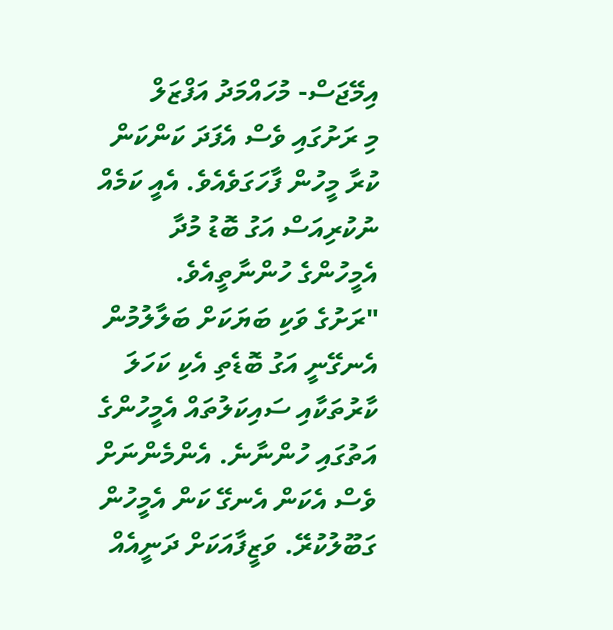އިމޭޖަސް- މުހައްމަދު އަފްޒަލް
މި ރަށުގައި ވެސް އެފަދަ ކަންކަން ކުރާ މީހުން ފާހަގަވެއެވެ. އެއީ ކަމެއް ނުކުރިއަސް އަގު ބޮޑު މުދާ އެމީހުންގެ ހުންނާތީއެވެ.
"ރަށުގެ ވަކި ބަޔަކަށް ބަލާލުމުން އެނގޭނީ އަގު ބޮޑެތި އެކި ކަހަލަ ކާރުތަކާއި ސައިކަލުތައް އެމީހުންގެ އަތުގައި ހުންނާނެ. އެންމެންނަށް ވެސް އެކަން އެނގޭ ކަން އެމީހުން ގަބޫލުކުރޭ. ވަޒީފާއަކަށް ދަނީއެއް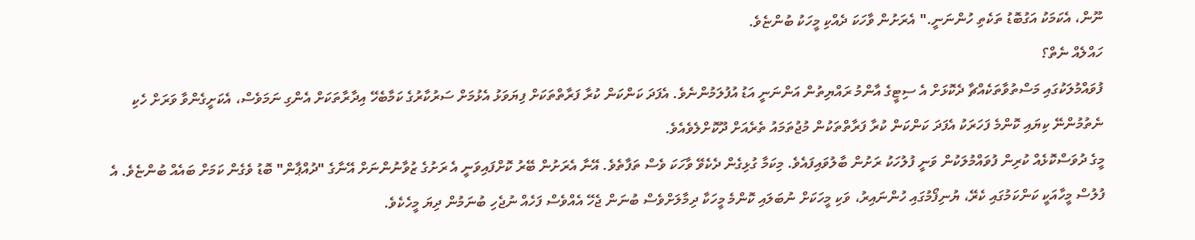ނޫން، އެކަމަކު އަގުބޮޑު ތަކެތި ހުންނަނީ." އެރަށުން ވާހަކަ ދެއްކި މީހަކު ބުންޏެވެ.
ހައްލެއް ނެތް؟
ފުވައްމުލަކުގައި މަސްތުވާތަކެއްޗާ ދެކޮޅަށް އެ ސިޓީގެ އާންމު ރައްޔިތުން އަންނަނީ އަޑު އުފުލަމުންނެވެ. އެފަދަ ކަންކަން ކުރާ ފަރާތްތަކަށް ފިޔަވަޅު އެޅުމަށް ސަރުކާރުގެ ކަމާބެހޭ އިދާރާތަކަށް އެންގި ނަމަވެސް، އެކަށީގެންވާ ވަރަށް ހެކި ނެތުމުންނޭ ކިޔައި ކޮންމެ ފަހަރަކު އެފަދަ ކަންކަން ކުރާ ފަރާތްތަކުން މުޖުތަމައު ތެރެއަށް ދޫކޮށްލެވެއެވެ.
މީގެ ދުވަސްކޮޅެއް ކުރިން ފުވައްމުލަކުން ވަނީ ފުލުހަކު ރަށުން ބާލުވައިފައެވެ. މިކަމާ ގުޅިގެން ދެކެވޭ ވާހަކަ ވެސް ތަފާތެވެ. އޭނާ އެރަށުން ބޭރު ކޮށްފައިވަނީ އެ ރަށުގެ ޒުވާނުންނަށް އޭނާގެ "ދުއްޕާން" ބޮޑު ވެގެން ކަމަށް ބައެއް ބުންޏެވެ. އެ ފުލުސް މީހާއަކީ ކަންކަމުގައި ކެރޭ، ޔުނިފޯމުގައި ހުންނައިރު، ވަކި މީހަކަށް ނުބަލައި ކޮންމެ މީހަކާ ދިމާލަށްވެސް ބުނަން ޖެހޭ އެއްވެސް ފަހެއް ނުޖެހި ބުނަމުން ދިޔަ މީހެކެވެ.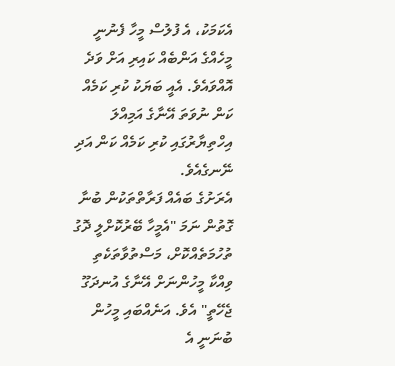އެކަމަކު، އެ ފުލުސް މީހާ ފެނުނީ މީހެއްގެ އަންބެއް ކައިރި އަށް ވަދެ އޮއްވައެވެ. އެއީ ބަޔަކު ކުރި ކަމެއް ކަން ނުވަތަ އޭނާގެ އަމިއްލަ އިހްތިޔާރުގައި ކުރި ކަމެއް ކަން އަދި ނޭނގެއެވެ.
އެރަށުގެ ބައެއް ފަރާތްތަކުން ބުނާ ގޮތުން ނަމަ "އެމީހާ ބޭރުކޮށްލީ ދޮގު ތުހުމަތެއްކޮށް، މަސްތުވާތަކެތި ވިއްކާ މީހުންނަށް އޭނާގެ އުނދަގޫ ޖެހޭތީ" އެވެ. އަނެއްބައި މީހުން ބުނަނީ އެ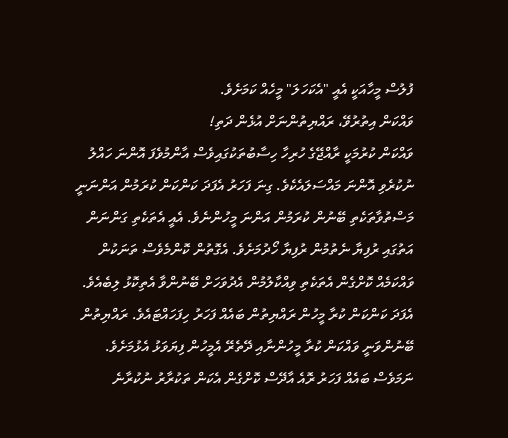ފުލުސް މީހާއަކީ އެއީ "އެކަހަލަ" މީހެއް ކަމަށެވެ.
ވައްކަން އިތުރުވޭ، ރައްޔިތުންނަށް އުޅެން ދަތި!
ވައްކަން ކުރުމަކީ ރާއްޖޭގެ ހުރިހާ ހިސާބުތަކުގައިވެސް އާންމުވެފަ އޮންނަ ހައްލު ނުކުރެވި އޮންނަ މައްސަލައެކެވެ. ގިނަ ފަހަރު އެފަދަ ކަންކަން ކުރަމުން އަންނަނީ މަސްތުވާތަކެތި ބޭނުން ކުރަމުން އަންނަ މީހުންނެވެ. އެއީ އެތަކެތި ގަންނަން އަތުގައި ރުފިޔާ ނެތުމުން ރުފިޔާ ހޯދުމަށެވެ. އެގޮތުން ކޮންމެވެސް ތަނަކުން ވައްކަމެއް ކޮށްގެން އެތަކެތި ވިއްކާލުމުން އެދުވަހަށް ބޭނުންވާ އެތިކޮޅު ލިބެއެވެ.
އެފަދަ ކަންކަން ކުރާ މީހުން ރައްޔިތުން ބައެއް ފަހަރު ހިފަހައްޓައެވެ. ރައްޔިތުން ބޭނުންވަނީ ވައްކަން ކުރާ މީހުންނާއި ދޭތެރޭ އެމީހުން ފިޔަވަޅު އެޅުމަށެވެ. ނަމަވެސް ބައެއް ފަހަރު ރޮއެ އާދޭސް ކޮށްގެން އެކަން ތަކުރާރު ނުކުރާނެ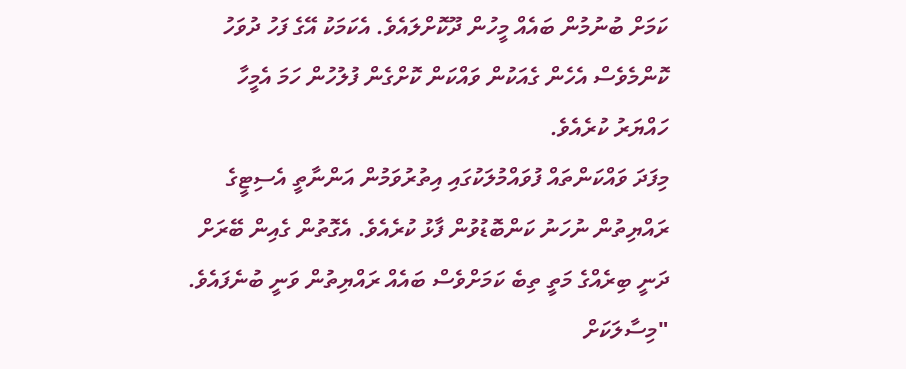ކަމަށް ބުނުމުން ބައެއް މީހުން ދޫކޮށްލައެވެ. އެކަމަކު އޭގެ ފަހު ދުވަހު ކޮންމެވެސް އެހެން ގެއަކުން ވައްކަން ކޮށްގެން ފުލުހުން ހަމަ އެމީހާ ހައްޔަރު ކުރެއެވެ.
މިފަދަ ވައްކަންތައް ފުވައްމުލަކުގައި އިތުރުވަމުން އަންނާތީ އެސިޓީގެ ރައްޔިތުން ނުހަނު ކަންބޮޑުވުން ފާޅު ކުރެއެވެ. އެގޮތުން ގެއިން ބޭރަށް ދަނީ ބިރެއްގެ މަތީ ތިބެ ކަމަށްވެސް ބައެއް ރައްޔިތުން ވަނީ ބުނެފައެވެ.
"މިސާލަކަށް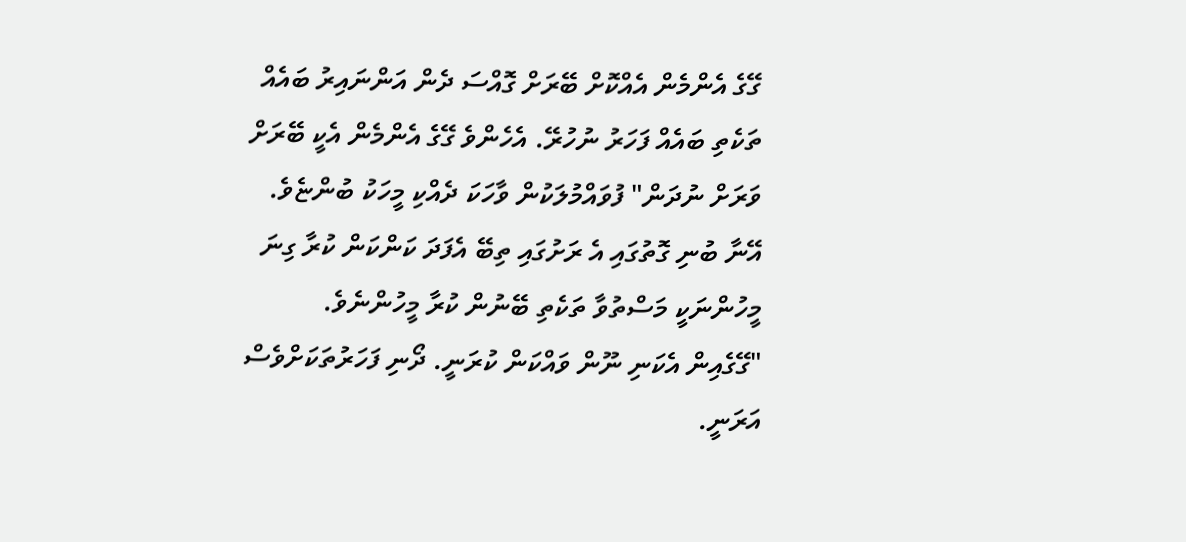ގޭގެ އެންމެން އެއްކޮށް ބޭރަށް ގޮއްސަ ދެން އަންނައިރު ބައެއް ތަކެތި ބައެއް ފަހަރު ނުހުރޭ. އެހެންވެ ގޭގެ އެންމެން އެކީ ބޭރަށް ވަރަށް ނުދަން" ފުވައްމުލަކުން ވާހަކަ ދެއްކި މީހަކު ބުންޏެވެ.
އޭނާ ބުނި ގޮތުގައި އެ ރަށުގައި ތިބޭ އެފަދަ ކަންކަން ކުރާ ގިނަ މީހުންނަކީ މަސްތުވާ ތަކެތި ބޭނުން ކުރާ މީހުންނެވެ.
"ގޭގެއިން އެކަނި ނޫން ވައްކަން ކުރަނީ. ދޯނި ފަހަރުތަކަށްވެސް އަރަނީ.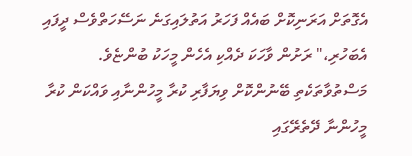އެގޮތަށް އަރަނިކޮށް ބައެއް ފަހަރު އަތުލައިގަނެ ނަސޭހަތްވެސް ދީފައި އެބަހުރި،" ރަށުން ވާހަކަ ދެއްކި އެހެން މީހަކު ބުންޏެވެ.
މަސްތުވާތަކެތި ބޭނުންކޮށް ވިޔަފާރި ކުރާ މީހުންނާއި ވައްކަން ކުރާ މީހުންނާ ދޭތެރޭގައި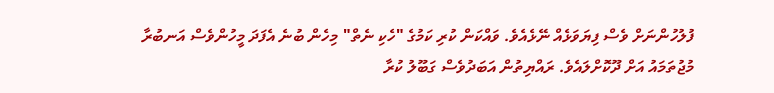ފުލުހުންނަށް ވެސް ފިޔަވަޅެއް ނޭޅެއެވެ. ވައްކަން ކުރި ކަމުގެ "ހެކި ނެތް" މިހެން ބުނެ އެފަދަ މީހުންވެސް އަނބުރާ މުޖުތަމައު އަށް ދޫކޮށްލައެވެ. ރައްޔިތުން އަބަދުވެސް ގަބޫލު ކުރާ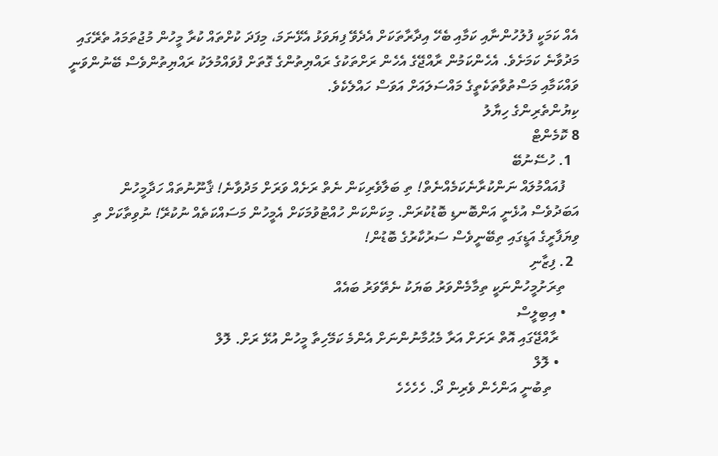އެއް ކަމަކީ ފުލުހުންނާއި ކަމާއި ބެހޭ އިދާރާތަކަށް އެދެވޭ ފިޔަވަޅު އެޅޭނަމަ، މިފަދަ ކުށްތައް ކުރާ މީހުން މުޖުތަމައު ތެރޭގައި މަދުވާނެ ކަމަށެވެ. އެހެންކަމުން ރާއްޖޭގެ އެހެން ރަށްތަކުގެ ރައްޔިތުންގެ ގޮތަށް ފުވައްމުލަކު ރައްޔިތުންވެސް ބޭނުންވަނީ ވައްކަމާއި މަސްތުވާތަކެތީގެ މައްސަލައަށް އަވަސް ހައްލެކެވެ.
ކިޔުންތެރިންގެ ހިޔާލު
8 ކޮމެންޓް
  1. ހުސޭނުބޭ
    ފުއައްމުލައް ނަންކުރާނެކަމެއްނެތް! ތި ބަލާވެރިކަން ނެތް ރަށެއް ވަރަށް މަދުވާނެ! ޤާނޫނުތައް ހަދާމީހުން އަބަދުވެސް އުޅެނީ އަންބޮނޑި ބޮޑުކުރަން. މިކަންކަން ހުއްޓުވުމަކަށް އެމީހުން މަސައްކަތެއް ނުކުރޭ! ނުވިތާކަށް ތި ވިޔަފާރީގެ އަޑީގައި ތިބޭނީވެސް ސަރުކާރުގެ ބޮޑުން!
  2. ފިޒާނި
    ތިރަށުމީހުންނަކީ ތިމާމެންވަރު ބަޔަކު ނެތޭވަރު ބައެއް
    • އިބިލީސް
      ރާއްޖޭގައި އޮތް ރަށަށް އަރާ މެޙުމާނުންނަށް އެންމެ ކަމޭހިތާ މީހުން އުޅޭ ރަށް. ލޮލް
      • ލޮލް
        ތިބުނީ އަންހެން ވެރިން ދޯ. ހެހެހެހެ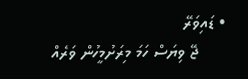• ޑައިވަރޭ
      ޖޭ ވިޔަސް ހަމަ މިރަށުމީހުން ވަރެއް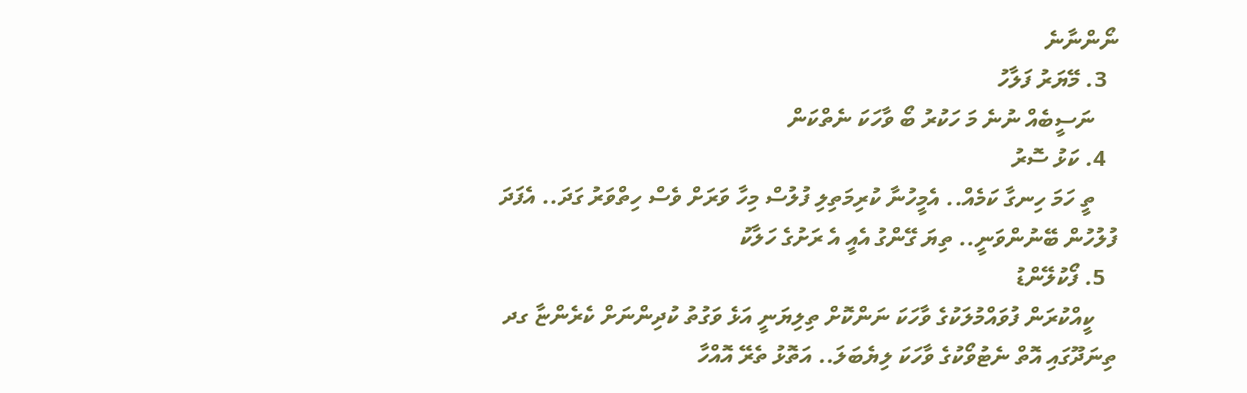ނޯންނާނެ
  3. މޭޔަރު ފަލާހު
    ނަސީބެއް ނުނެ މަ ހަކުރު ބޯ ވާހަކަ ނެތްކަން
  4. ކަޅު ސޮރު
    ތީ ހަމަ ހިނގާ ކަމެއް.. އެމީހުނާ ކުރިމަތިލި ފުލުސް މިހާ ވަރަށް ވެސް ހިތްވަރު ގަދަ.. އެފަދަ ފުލުހުން ބޭނުންވަނީ.. ތިޔަ ގޭންގު އެއީ އެ ރަށުގެ ހަލާކު
  5. ފޯކުލޭންޑު
    ކީއްކުރަން ފުވައްމުލަކުގެ ވާހަކަ ނަންކޮށް ތިލިޔަނީ އަޅެ ވަގުތު ކުދިންނަށް ކެރެންޏާ ގދ ތިނަދޫގައި އޮތް ނެޓުވޯކުގެ ވާހަކަ ލިޔެބަލަ.. އަތޮޅު ތެރޭ އޮއްހާ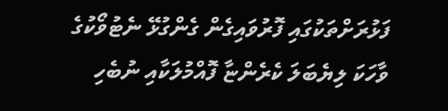ފަޅުރަށްތަކުގައި ފޮރުވައިގެން ގެންގުޅޭ ނެޓުވޯކުގެ ވާހަކަ ލިޔެބަލަ ކެރެންޏާ ފޮއްމުލަކާއި ނުބެހި